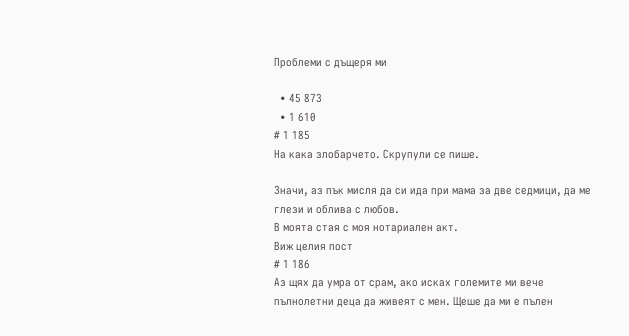Проблеми с дъщеря ми

  • 45 873
  • 1 610
# 1 185
На кака злобарчето. Скрупули се пише.

Значи, аз пък мисля да си ида при мама за две седмици, да ме глези и облива с любов.
В моята стая с моя нотариален акт.
Виж целия пост
# 1 186
Аз щях да умра от срам, ако исках големите ми вече пълнолетни деца да живеят с мен. Щеше да ми е пълен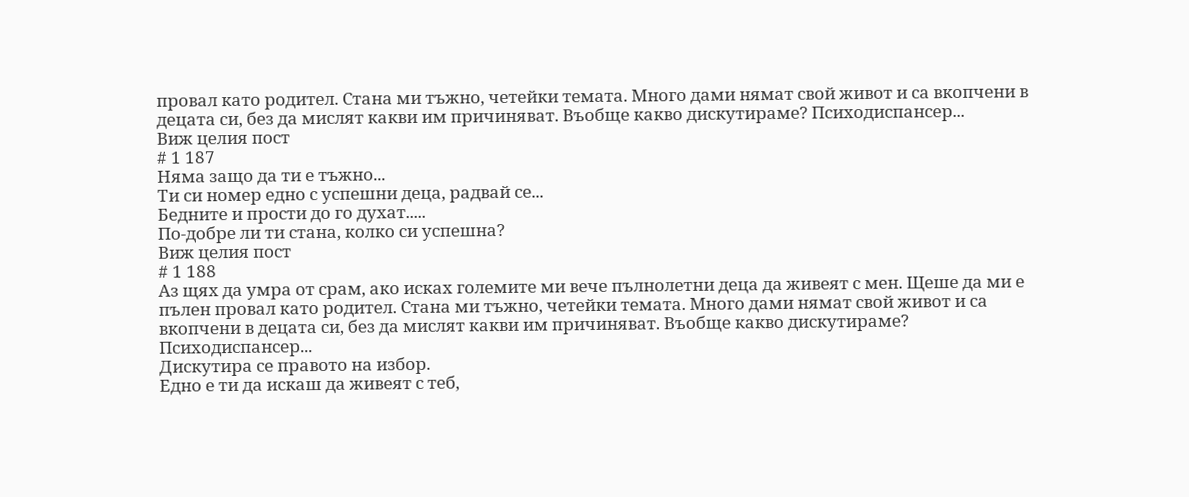провал като родител. Стана ми тъжно, четейки темата. Много дами нямат свой живот и са вкопчени в децата си, без да мислят какви им причиняват. Въобще какво дискутираме? Психодиспансер...
Виж целия пост
# 1 187
Няма защо да ти е тъжно...
Ти си номер едно с успешни деца, радвай се...
Бедните и прости до го духат.....
По-добре ли ти стана, колко си успешна?
Виж целия пост
# 1 188
Аз щях да умра от срам, ако исках големите ми вече пълнолетни деца да живеят с мен. Щеше да ми е пълен провал като родител. Стана ми тъжно, четейки темата. Много дами нямат свой живот и са вкопчени в децата си, без да мислят какви им причиняват. Въобще какво дискутираме? Психодиспансер...
Дискутира се правото на избор.
Едно е ти да искаш да живеят с теб,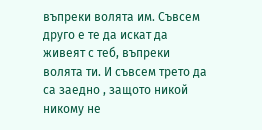въпреки волята им. Съвсем друго е те да искат да живеят с теб, въпреки волята ти. И съвсем трето да са заедно , защото никой никому не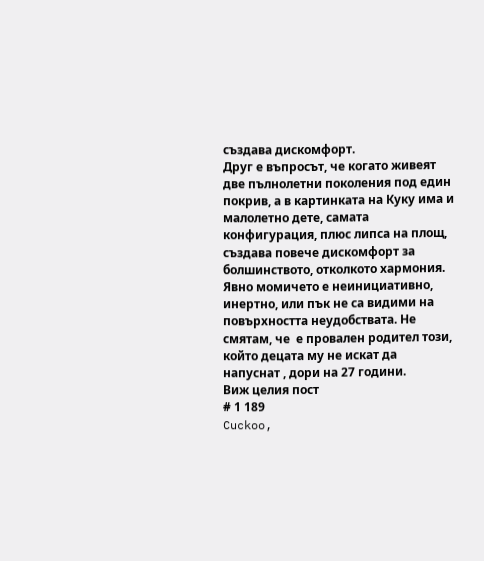създава дискомфорт.
Друг е въпросът, че когато живеят две пълнолетни поколения под един покрив, а в картинката на Куку има и малолетно дете, самата конфигурация, плюс липса на площ, създава повече дискомфорт за болшинството, отколкото хармония.
Явно момичето е неинициативно, инертно, или пък не са видими на повърхността неудобствата. Не смятам, че  е провален родител този, който децата му не искат да напуснат , дори на 27 години.
Виж целия пост
# 1 189
Cuckoo,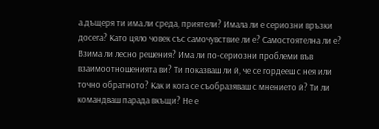а.дъщеря ти има.ли среда, приятели? Имала ли е сериозни връзки досега? Като цяло човек със самочувствие ли е? Самостоятелна ли е? Взима ли лесно решения? Има ли по-сериозни проблеми във взаимоотношенията ви? Ти показваш ли й, че се гордееш с нея или точно обратното? Как и кога се съобразяваш с мнението й? Ти ли командваш парада вкъщи? Не е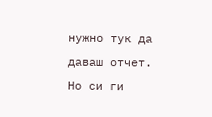нужно тук да даваш отчет. Но си ги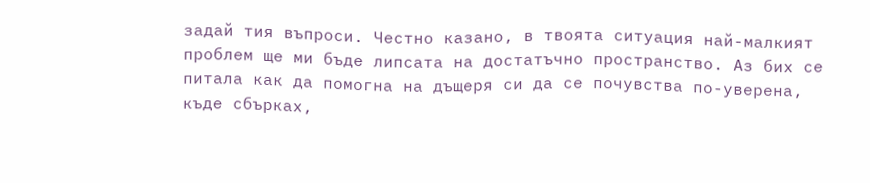задай тия въпроси. Честно казано, в твоята ситуация най-малкият проблем ще ми бъде липсата на достатъчно пространство. Аз бих се питала как да помогна на дъщеря си да се почувства по-уверена, къде сбърках,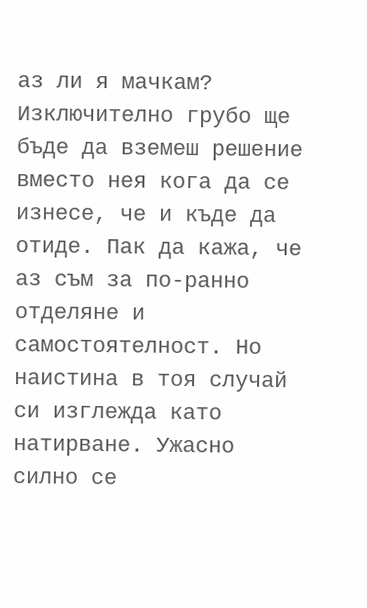аз ли я мачкам? Изключително грубо ще бъде да вземеш решение вместо нея кога да се изнесе, че и къде да отиде. Пак да кажа, че аз съм за по-ранно отделяне и самостоятелност. Но наистина в тоя случай си изглежда като натирване. Ужасно силно се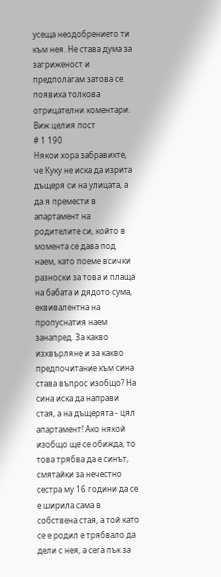усеща неодобрението ти към нея. Не става дума за загриженост и предполагам затова се появиха толкова отрицателни коментари.
Виж целия пост
# 1 190
Някои хора забравихте, че Куку не иска да изрита дъщеря си на улицата, а да я премести в апартамент на родителите си, който в момента се дава под наем, като поеме всички разноски за това и плаща на бабата и дядото сума, еквивалентна на пропуснатия наем занапред. За какво изхвърляне и за какво предпочитание към сина става въпрос изобщо? На сина иска да направи стая, а на дъщерята - цял апартамент! Ако някой изобщо ще се обижда, то това трябва да е синът, смятайки за нечестно сестра му 16 години да се е ширила сама в собствена стая, а той като се е родил е трябвало да дели с нея, а сега пък за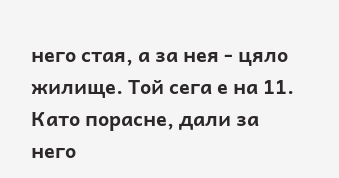него стая, а за нея - цяло жилище. Той сега е на 11. Като порасне, дали за него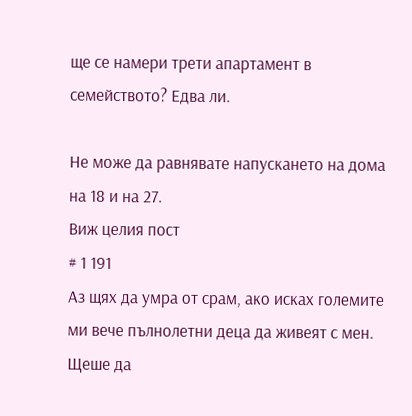ще се намери трети апартамент в семейството? Едва ли.

Не може да равнявате напускането на дома на 18 и на 27.
Виж целия пост
# 1 191
Аз щях да умра от срам, ако исках големите ми вече пълнолетни деца да живеят с мен. Щеше да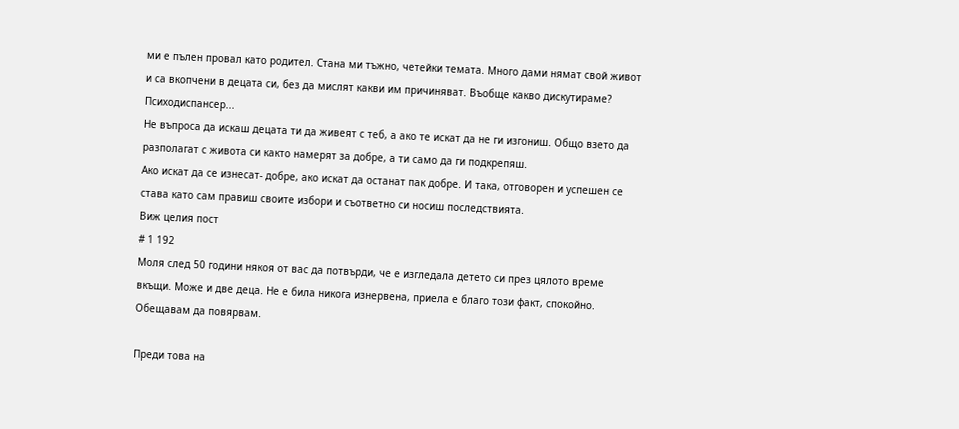ми е пълен провал като родител. Стана ми тъжно, четейки темата. Много дами нямат свой живот и са вкопчени в децата си, без да мислят какви им причиняват. Въобще какво дискутираме? Психодиспансер...
Не въпроса да искаш децата ти да живеят с теб, а ако те искат да не ги изгониш. Общо взето да разполагат с живота си както намерят за добре, а ти само да ги подкрепяш.
Ако искат да се изнесат- добре, ако искат да останат пак добре. И така, отговорен и успешен се става като сам правиш своите избори и съответно си носиш последствията.
Виж целия пост
# 1 192
Моля след 50 години някоя от вас да потвърди, че е изгледала детето си през цялото време вкъщи. Може и две деца. Не е била никога изнервена, приела е благо този факт, спокойно. Обещавам да повярвам.

Преди това на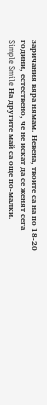заричания вяра нямам. Невена, твоите са на по 18-20 години, естествено, че не искат да се женят сега Simple Smile На другите май са още по-малки.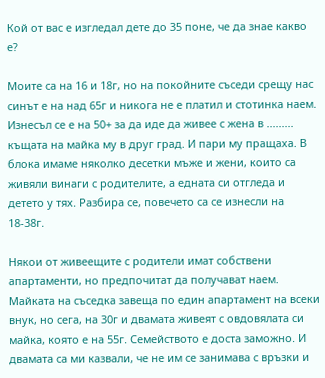Кой от вас е изгледал дете до 35 поне, че да знае какво е?

Моите са на 16 и 18г, но на покойните съседи срещу нас синът е на над 65г и никога не е платил и стотинка наем. Изнесъл се е на 50+ за да иде да живее с жена в ......... къщата на майка му в друг град. И пари му пращаха. В блока имаме няколко десетки мъже и жени, които са живяли винаги с родителите, а едната си отгледа и детето у тях. Разбира се, повечето са се изнесли на 18-38г.

Някои от живеещите с родители имат собствени апартаменти, но предпочитат да получават наем. Майката на съседка завеща по един апартамент на всеки внук, но сега, на 30г и двамата живеят с овдовялата си майка, която е на 55г. Семейството е доста заможно. И двамата са ми казвали, че не им се занимава с връзки и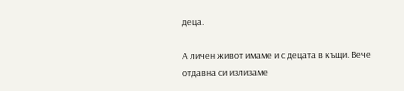деца.

А личен живот имаме и с децата в къщи. Вече отдавна си излизаме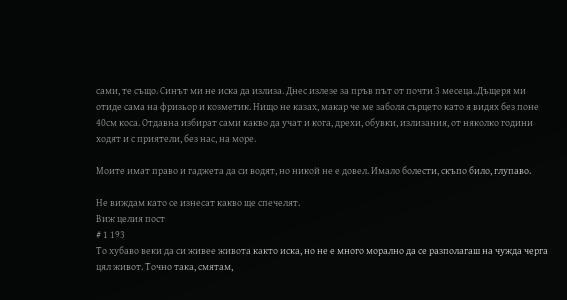сами, те също. Синът ми не иска да излиза. Днес излезе за пръв път от почти 3 месеца..Дъщеря ми отиде сама на фризьор и козметик. Нищо не казах, макар че ме заболя сърцето като я видях без поне 40см коса. Отдавна избират сами какво да учат и кога, дрехи, обувки, излизания, от няколко години ходят и с приятели, без нас, на море.

Моите имат право и гаджета да си водят, но никой не е довел. Имало болести, скъпо било, глупаво.

Не виждам като се изнесат какво ще спечелят.
Виж целия пост
# 1 193
То хубаво веки да си живее живота както иска, но не е много морално да се разполагаш на чужда черга цял живот. Точно така, смятам,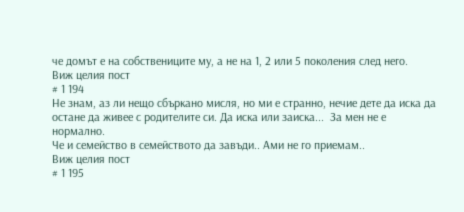че домът е на собствениците му, а не на 1, 2 или 5 поколения след него.
Виж целия пост
# 1 194
Не знам, аз ли нещо сбъркано мисля, но ми е странно, нечие дете да иска да остане да живее с родителите си. Да иска или заиска...  За мен не е нормално.
Че и семейство в семейството да завъди.. Ами не го приемам..
Виж целия пост
# 1 195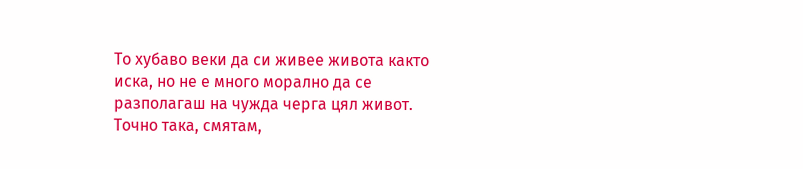То хубаво веки да си живее живота както иска, но не е много морално да се разполагаш на чужда черга цял живот. Точно така, смятам,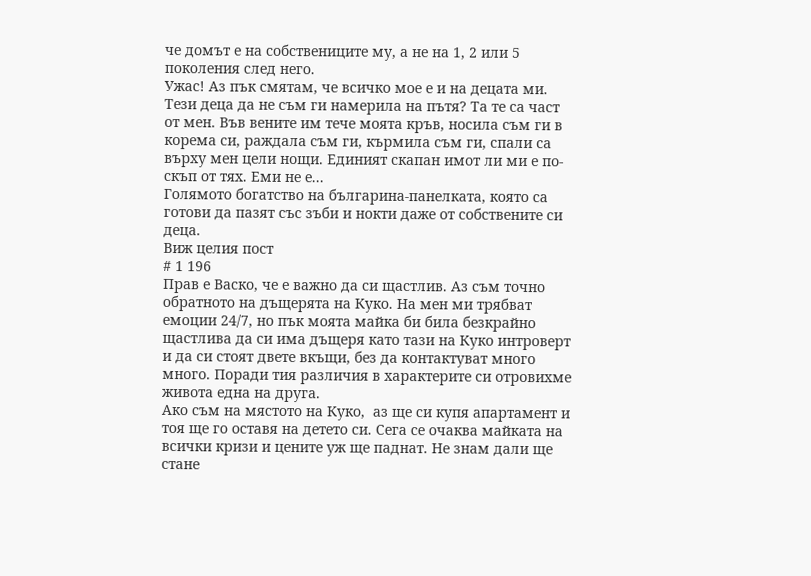че домът е на собствениците му, а не на 1, 2 или 5 поколения след него.
Ужас! Аз пък смятам, че всичко мое е и на децата ми. Тези деца да не съм ги намерила на пътя? Та те са част от мен. Във вените им тече моята кръв, носила съм ги в корема си, раждала съм ги, кърмила съм ги, спали са върху мен цели нощи. Единият скапан имот ли ми е по-скъп от тях. Еми не е...
Голямото богатство на българина-панелката, която са готови да пазят със зъби и нокти даже от собствените си деца.
Виж целия пост
# 1 196
Прав е Васко, че е важно да си щастлив. Аз съм точно обратното на дъщерята на Куко. На мен ми трябват емоции 24/7, но пък моята майка би била безкрайно щастлива да си има дъщеря като тази на Куко интроверт и да си стоят двете вкъщи, без да контактуват много много. Поради тия различия в характерите си отровихме живота една на друга.
Ако съм на мястото на Куко,  аз ще си купя апартамент и тоя ще го оставя на детето си. Сега се очаква майката на всички кризи и цените уж ще паднат. Не знам дали ще стане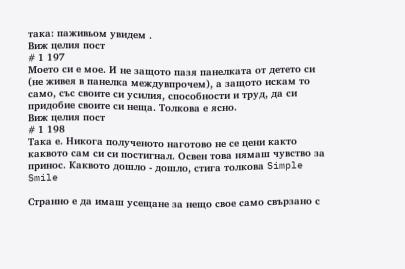така: паживьом увидем .
Виж целия пост
# 1 197
Моето си е мое. И не защото пазя панелката от детето си (не живея в панелка междувпрочем), а защото искам то само, със своите си усилия, способности и труд, да си придобие своите си неща. Толкова е ясно.
Виж целия пост
# 1 198
Така е. Никога полученото наготово не се цени както каквото сам си си постигнал. Освен това нямаш чувство за принос. Каквото дошло - дошло, стига толкова Simple Smile

Странно е да имаш усещане за нещо свое само свързано с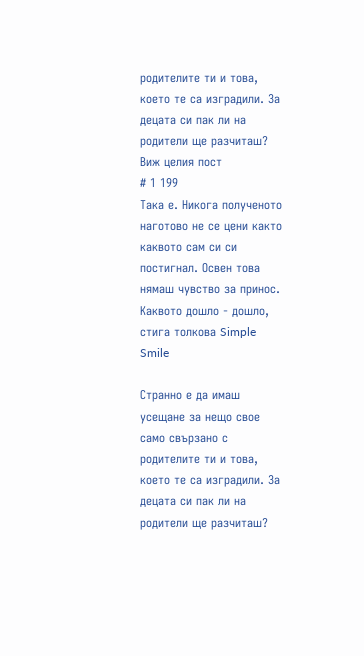родителите ти и това, което те са изградили. За децата си пак ли на родители ще разчиташ?
Виж целия пост
# 1 199
Така е. Никога полученото наготово не се цени както каквото сам си си постигнал. Освен това нямаш чувство за принос. Каквото дошло - дошло, стига толкова Simple Smile

Странно е да имаш усещане за нещо свое само свързано с родителите ти и това, което те са изградили. За децата си пак ли на родители ще разчиташ?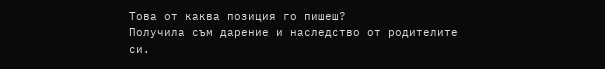Това от каква позиция го пишеш?
Получила съм дарение и наследство от родителите си.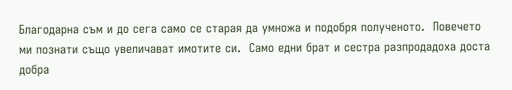Благодарна съм и до сега само се старая да умножа и подобря полученото.  Повечето ми познати също увеличават имотите си.  Само едни брат и сестра разпродадоха доста добра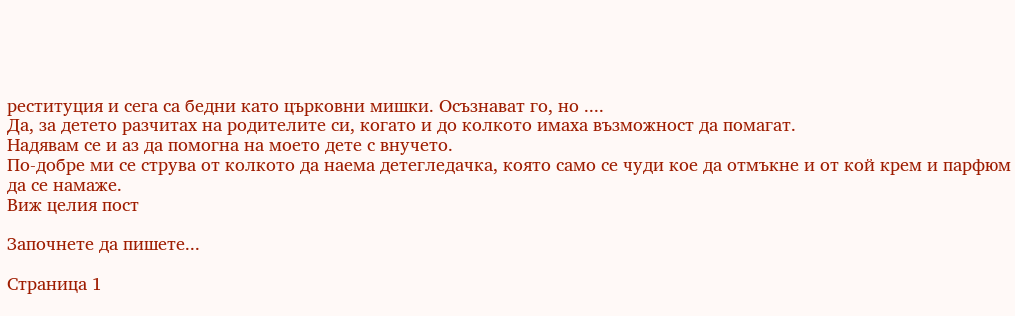реституция и сега са бедни като църковни мишки. Осъзнават го, но ....
Да, за детето разчитах на родителите си, когато и до колкото имаха възможност да помагат.
Надявам се и аз да помогна на моето дете с внучето.
По-добре ми се струва от колкото да наема детегледачка, която само се чуди кое да отмъкне и от кой крем и парфюм да се намаже.
Виж целия пост

Започнете да пишете...

Страница 1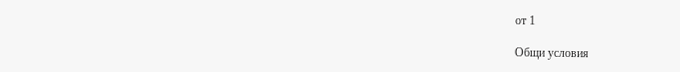от 1

Общи условия